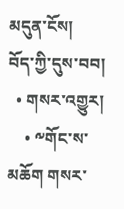མདུན་ངོས།
བོད་ཀྱི་དུས་བབ།
  • གསར་འགྱུར།
    • ༸གོང་ས་མཆོག གསར་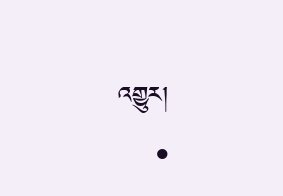འགྱུར།
    •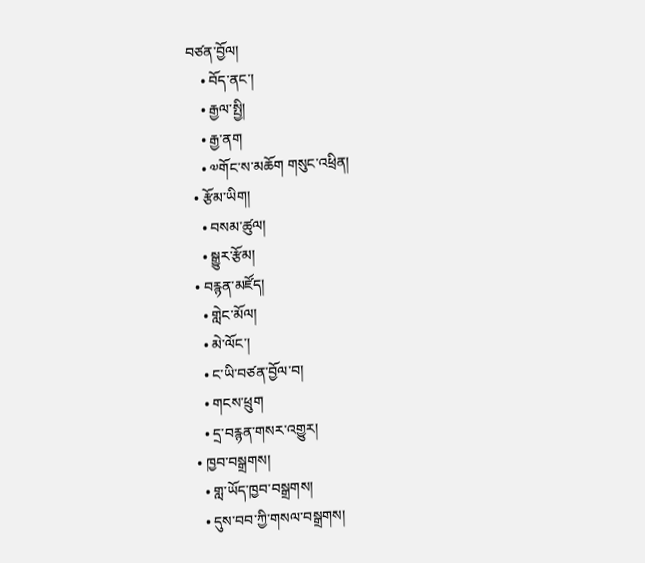བཙན་བྱོལ།
    • བོད་ནང་།
    • རྒྱལ་སྤྱི།
    • རྒྱ་ནག
    • ༧གོང་ས་མཆོག གསུང་འཕྲིན།
  • རྩོམ་ཡིག།
    • བསམ་ཚུལ།
    • སྒྱུར་རྩོམ།
  • བརྙན་མཛོད།
    • གླེང་མོལ།
    • མེ་ལོང་།
    • ང་ཡི་བཙན་བྱོལ་བ།
    • གངས་ཕྲུག
    • དྲ་བརྙན་གསར་འགྱུར།
  • ཁྱབ་བསྒྲགས།
    • གླ་ཡོད་ཁྱབ་བསྒྲགས།
    • དུས་བབ་ཀྱི་གསལ་བསྒྲགས།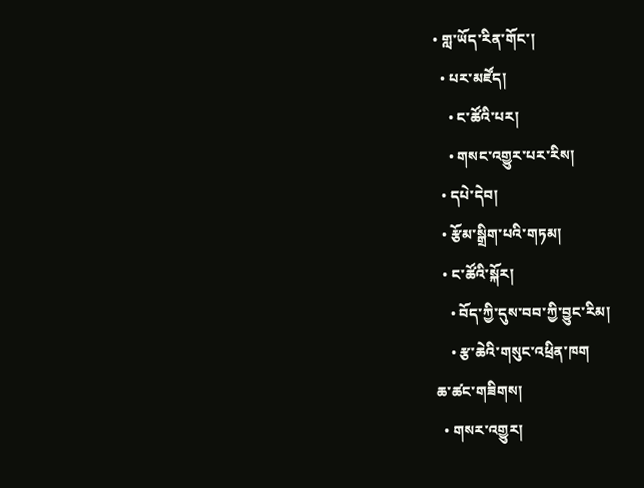• གླ་ཡོད་རིན་གོང་།
  • པར་མཛོད།
    • ང་ཚོའི་པར།
    • གསང་འགྱུར་པར་རིས།
  • དཔེ་དེབ།
  • རྩོམ་སྒྲིག་པའི་གཏམ།
  • ང་ཚོའི་སྐོར།
    • བོད་ཀྱི་དུས་བབ་ཀྱི་བྱུང་རིམ།
    • རྩ་ཆེའི་གསུང་འཕྲིན་ཁག
ཆ་ཚང་གཟིགས།
  • གསར་འགྱུར།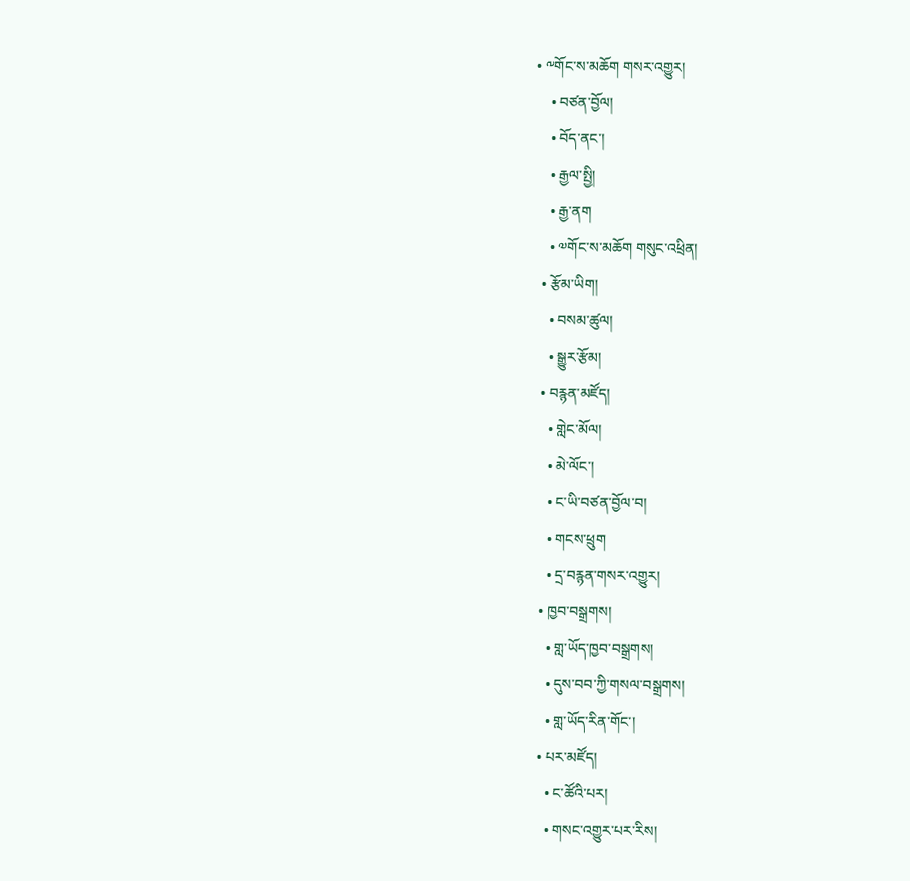• ༸གོང་ས་མཆོག གསར་འགྱུར།
    • བཙན་བྱོལ།
    • བོད་ནང་།
    • རྒྱལ་སྤྱི།
    • རྒྱ་ནག
    • ༧གོང་ས་མཆོག གསུང་འཕྲིན།
  • རྩོམ་ཡིག།
    • བསམ་ཚུལ།
    • སྒྱུར་རྩོམ།
  • བརྙན་མཛོད།
    • གླེང་མོལ།
    • མེ་ལོང་།
    • ང་ཡི་བཙན་བྱོལ་བ།
    • གངས་ཕྲུག
    • དྲ་བརྙན་གསར་འགྱུར།
  • ཁྱབ་བསྒྲགས།
    • གླ་ཡོད་ཁྱབ་བསྒྲགས།
    • དུས་བབ་ཀྱི་གསལ་བསྒྲགས།
    • གླ་ཡོད་རིན་གོང་།
  • པར་མཛོད།
    • ང་ཚོའི་པར།
    • གསང་འགྱུར་པར་རིས།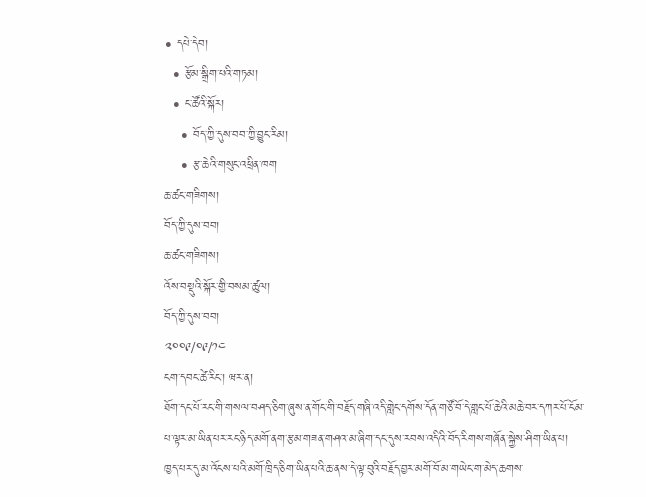• དཔེ་དེབ།
  • རྩོམ་སྒྲིག་པའི་གཏམ།
  • ང་ཚོའི་སྐོར།
    • བོད་ཀྱི་དུས་བབ་ཀྱི་བྱུང་རིམ།
    • རྩ་ཆེའི་གསུང་འཕྲིན་ཁག
ཆ་ཚང་གཟིགས།
བོད་ཀྱི་དུས་བབ།
ཆ་ཚང་གཟིགས།
འོས་བསྡུའི་སྐོར་གྱི་བསམ་ཚུལ།
བོད་ཀྱི་དུས་བབ།
༢༠༠༩/༠༩/༡༤
ངག་དབང་ཚེ་རིང་། ཝར་ན།
ཐོག་དང་པོ་རང་གི་གསལ་བཤད་ཅིག་ཞུས་ན་གོང་གི་བརྗོད་གཞི་འདི་གླེང་དགོས་དོན་གཙོ་བོ་དེ་གླང་པོ་ཆེའི་མཆེ་བར་དཀར་པོ་ངོམ་པ་ལྟར་མ་ཡིན་པར་རང་ཉིད་མགོ་ནག་རྩམ་གཟན་གཤའ་མ་ཞིག་དང་དུས་རབས་འདིའི་བོད་རིགས་གཞོན་སྐྱེས་ཤིག་ཡིན་པ།  ཁྱད་པར་དུ་མ་འོངས་པའི་མགོ་ཁྲིད་ཅིག་ཡིན་པའི་ཆ་ནས་དེ་ལྟ་བུའི་བརྗོད་བྱར་མགོ་བོ་མ་གཡེང་ག་མེད་ཆགས་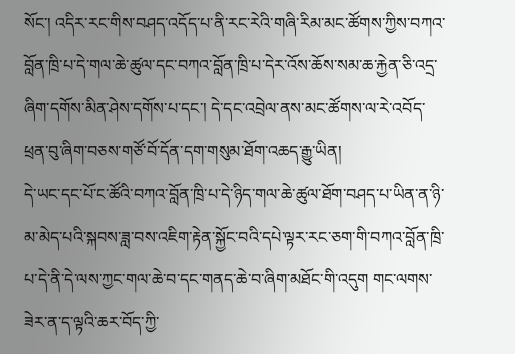སོང་། འདིར་རང་གིས་བཤད་འདོད་པ་ནི་རང་རེའི་གཞི་རིམ་མང་ཚོགས་ཀྱིས་བཀའ་བློན་ཁྲི་པ་དེ་གལ་ཆེ་ཚུལ་དང་བཀའ་བློན་ཁྲི་པ་དེར་འོས་ཆོས་སམ་ཆ་རྐྱེན་ཅི་འདྲ་ཞིག་དགོས་མིན་ཤེས་དགོས་པ་དང་། དེ་དང་འབྲེལ་ནས་མང་ཚོགས་ལ་རེ་འབོད་ཕྲན་བུ་ཞིག་བཅས་གཙོ་བོ་དོན་དག་གསུམ་ཐོག་འཆད་རྒྱུ་ཡིན།
དེ་ཡང་དང་པོ་ང་ཚོའི་བཀའ་བློན་ཁྲི་པ་དེ་ཉིད་གལ་ཆེ་ཚུལ་ཐོག་བཤད་པ་ཡིན་ན་ཉི་མ་མེད་པའི་སྐབས་ཟླ་བས་འཇིག་རྟེན་སྐྱོང་བའི་དཔེ་ལྟར་རང་ཅག་གི་བཀའ་བློན་ཁྲི་པ་དེ་ནི་དེ་ལས་ཀྱང་གལ་ཆེ་བ་དང་གནད་ཆེ་བ་ཞིག་མཐོང་གི་འདུག གང་ལགས་ཟེར་ན་ད་ལྟའི་ཆར་བོད་ཀྱི་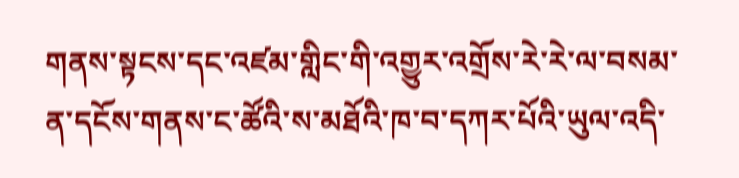གནས་སྟངས་དང་འཛམ་གླིང་གི་འགྱུར་འགྲོས་རེ་རེ་ལ་བསམ་ན་དངོས་གནས་ང་ཚོའི་ས་མཐོའི་ཁ་བ་དཀར་པོའི་ཡུལ་འདི་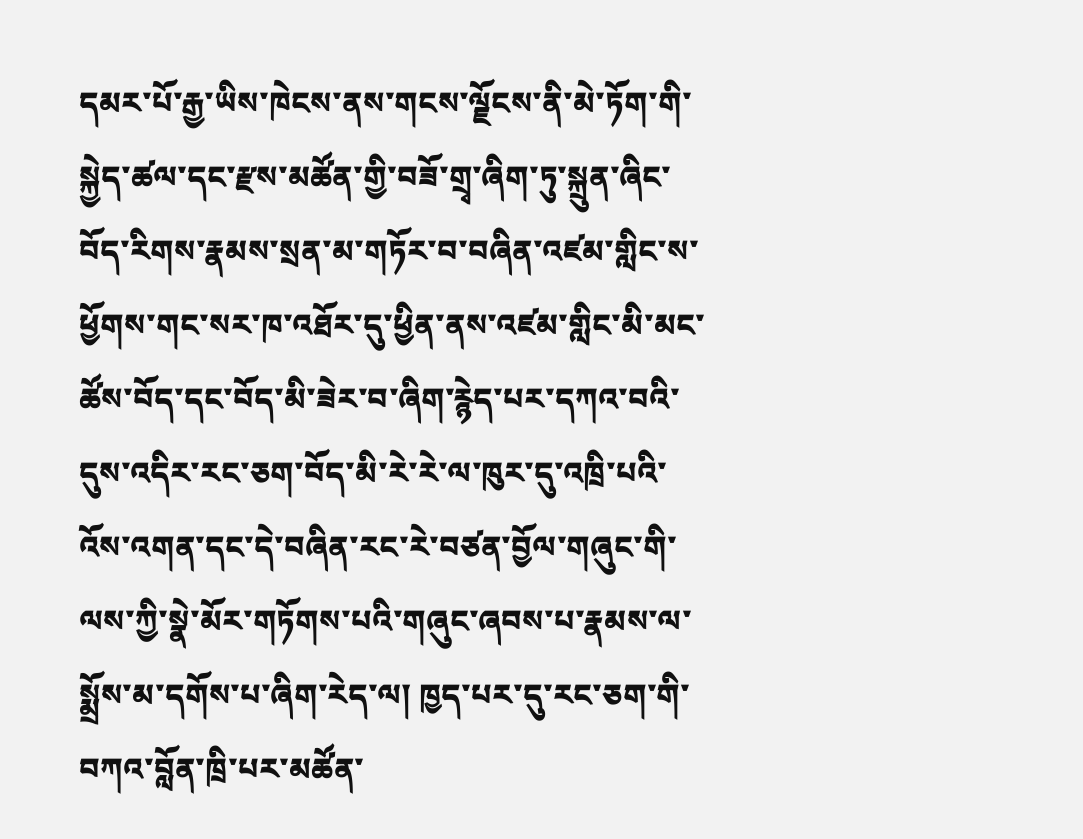དམར་པོ་རྒྱ་ཡིས་ཁེངས་ནས་གངས་ལྗོངས་ནི་མེ་ཏོག་གི་སྐྱེད་ཚལ་དང་རྫས་མཚོན་གྱི་བཟོ་གྲྭ་ཞིག་ཏུ་སྐྲུན་ཞིང་བོད་རིགས་རྣམས་སྲན་མ་གཏོར་བ་བཞིན་འཛམ་གླིང་ས་ཕྱོགས་གང་སར་ཁ་འཐོར་དུ་ཕྱིན་ནས་འཛམ་གླིང་མི་མང་ཚོས་བོད་དང་བོད་མི་ཟེར་བ་ཞིག་རྙེད་པར་དཀའ་བའི་དུས་འདིར་རང་ཅག་བོད་མི་རེ་རེ་ལ་ཁུར་དུ་འཁྲི་པའི་འོས་འགན་དང་དེ་བཞིན་རང་རེ་བཙན་བྱོལ་གཞུང་གི་ལས་ཀྱི་སྣེ་མོར་གཏོགས་པའི་གཞུང་ཞབས་པ་རྣམས་ལ་སྨྲོས་མ་དགོས་པ་ཞིག་རེད་ལ། ཁྱད་པར་དུ་རང་ཅག་གི་བཀའ་བློན་ཁྲི་པར་མཚོན་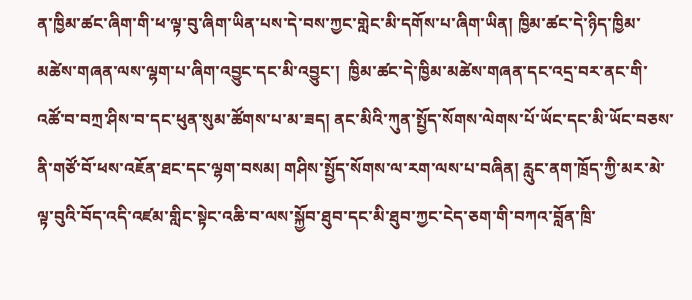ན་ཁྱིམ་ཚང་ཞིག་གི་ཕ་ལྟ་བུ་ཞིག་ཡིན་པས་དེ་བས་ཀྱང་གླེང་མི་དགོས་པ་ཞིག་ཡིན། ཁྱིམ་ཚང་དེ་ཉིད་ཁྱིམ་མཚེས་གཞན་ལས་ལྷག་པ་ཞིག་འབྱུང་དང་མི་འབྱུང་།  ཁྱིམ་ཚང་དེ་ཁྱིམ་མཚེས་གཞན་དང་འདྲ་བར་ནང་གི་འཚོ་བ་བཀྲ་ཤིས་བ་དང་ཕུན་སུམ་ཚོགས་པ་མ་ཟད། ནང་མིའི་ཀུན་སྤྱོད་སོགས་ལེགས་པོ་ཡོང་དང་མི་ཡོང་བཅས་ནི་གཙོ་བོ་ཕས་འཇོན་ཐང་དང་ལྷག་བསམ། གཤིས་སྤྱོད་སོགས་ལ་རག་ལས་པ་བཞིན། རླུང་ནག་ཁྲོད་ཀྱི་མར་མེ་ལྟ་བུའི་བོད་འདི་འཛམ་གླིང་སྟེང་འཆི་བ་ལས་སྐྱོབ་ཐུབ་དང་མི་ཐུབ་ཀྱང་ངེད་ཅག་གི་བཀའ་བློན་ཁྲི་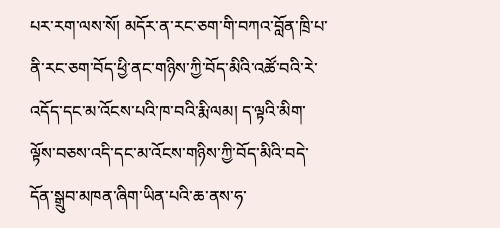པར་རག་ལས་སོ། མདོར་ན་རང་ཅག་གི་བཀའ་བློན་ཁྲི་པ་ནི་རང་ཅག་བོད་ཕྱི་ནང་གཉིས་ཀྱི་བོད་མིའི་འཚོ་བའི་རེ་འདོད་དང་མ་འོངས་པའི་ཁ་བའི་རྨི་ལམ། ད་ལྟའི་མིག་ལྟོས་བཅས་འདི་དང་མ་འོངས་གཉིས་ཀྱི་བོད་མིའི་བདེ་དོན་སྒྲུབ་མཁན་ཞིག་ཡིན་པའི་ཆ་ནས་ཧ་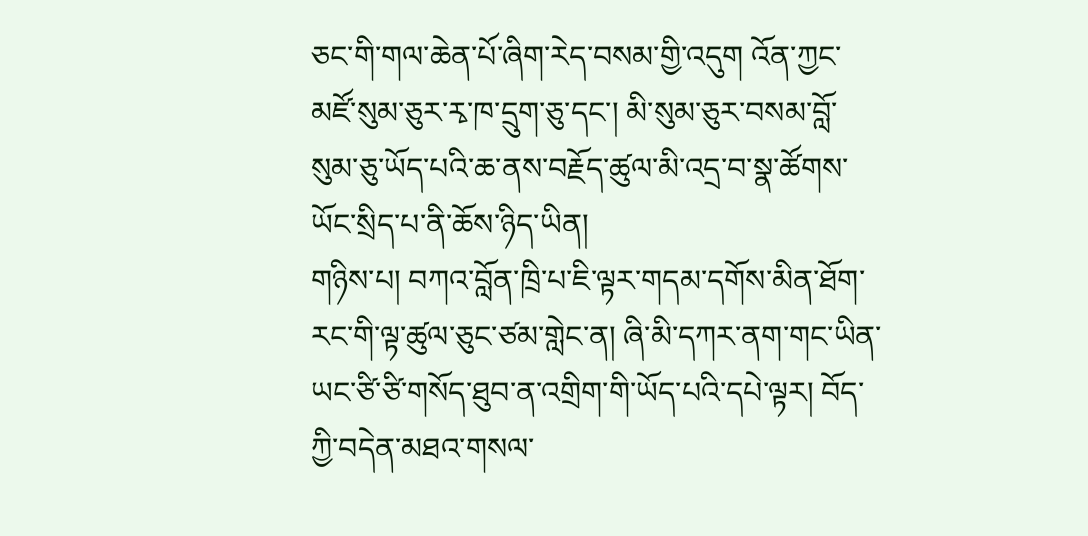ཅང་གི་གལ་ཆེན་པོ་ཞིག་རེད་བསམ་གྱི་འདུག འོན་ཀྱང་མཛོ་སུམ་ཅུར་རྭ་ཁ་དྲུག་ཅུ་དང་། མི་སུམ་ཅུར་བསམ་བློ་སུམ་ཅུ་ཡོད་པའི་ཆ་ནས་བརྗོད་ཚུལ་མི་འདྲ་བ་སྣ་ཚོགས་ཡོང་སྲིད་པ་ནི་ཆོས་ཉིད་ཡིན།
གཉིས་པ། བཀའ་བློན་ཁྲི་པ་ཇི་ལྟར་གདམ་དགོས་མིན་ཐོག་རང་གི་ལྟ་ཚུལ་ཅུང་ཙམ་གླེང་ན། ཞི་མི་དཀར་ནག་གང་ཡིན་ཡང་ཙི་ཙི་གསོད་ཐུབ་ན་འགྲིག་གི་ཡོད་པའི་དཔེ་ལྟར། བོད་ཀྱི་བདེན་མཐའ་གསལ་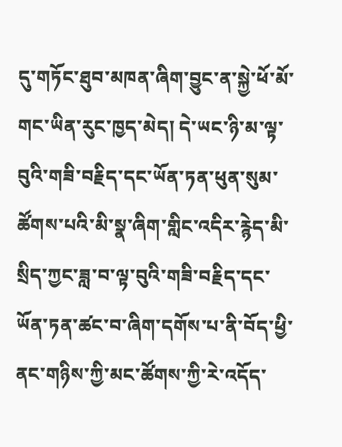དུ་གཏོང་ཐུབ་མཁན་ཞིག་བྱུང་ན་སྐྱེ་ཕོ་མོ་གང་ཡིན་རུང་ཁྱད་མེད། དེ་ཡང་ཉི་མ་ལྟ་བུའི་གཟི་བརྗིད་དང་ཡོན་ཏན་ཕུན་སུམ་ཚོགས་པའི་མི་སྣ་ཞིག་གླིང་འདིར་རྙེད་མི་སྲིད་ཀྱང་ཟླ་བ་ལྟ་བུའི་གཟི་བརྗིད་དང་ཡོན་ཏན་ཚང་བ་ཞིག་དགོས་པ་ནི་བོད་ཕྱི་ནང་གཉིས་ཀྱི་མང་ཚོགས་ཀྱི་རེ་འདོད་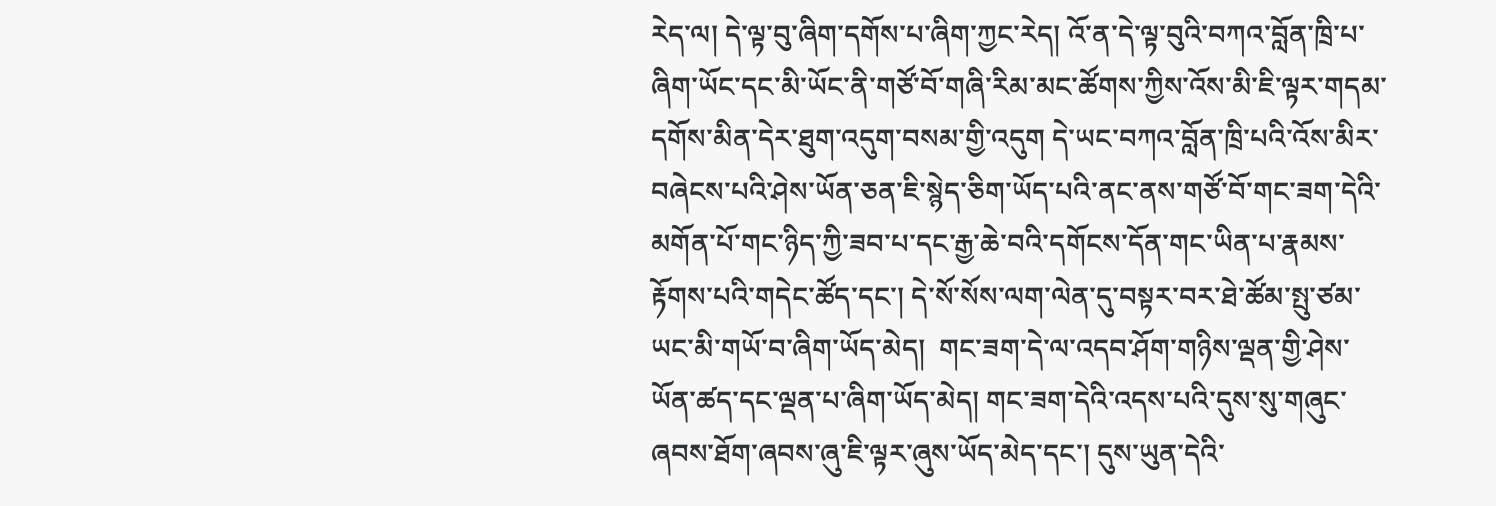རེད་ལ། དེ་ལྟ་བུ་ཞིག་དགོས་པ་ཞིག་ཀྱང་རེད། འོ་ན་དེ་ལྟ་བུའི་བཀའ་བློན་ཁྲི་པ་ཞིག་ཡོང་དང་མི་ཡོང་ནི་གཙོ་བོ་གཞི་རིམ་མང་ཚོགས་ཀྱིས་འོས་མི་ཇི་ལྟར་གདམ་དགོས་མིན་དེར་ཐུག་འདུག་བསམ་གྱི་འདུག དེ་ཡང་བཀའ་བློན་ཁྲི་པའི་འོས་མིར་བཞེངས་པའི་ཤེས་ཡོན་ཅན་ཇི་སྙེད་ཅིག་ཡོད་པའི་ནང་ནས་གཙོ་བོ་གང་ཟག་དེའི་མགོན་པོ་གང་ཉིད་ཀྱི་ཟབ་པ་དང་རྒྱ་ཆེ་བའི་དགོངས་དོན་གང་ཡིན་པ་རྣམས་རྟོགས་པའི་གདེང་ཚོད་དང་། དེ་སོ་སོས་ལག་ལེན་དུ་བསྟར་བར་ཐེ་ཚོམ་སྤུ་ཙམ་ཡང་མི་གཡོ་བ་ཞིག་ཡོད་མེད།  གང་ཟག་དེ་ལ་འདབ་ཤོག་གཉིས་ལྡན་གྱི་ཤེས་ཡོན་ཚད་དང་ལྡན་པ་ཞིག་ཡོད་མེད། གང་ཟག་དེའི་འདས་པའི་དུས་སུ་གཞུང་ཞབས་ཐོག་ཞབས་ཞུ་ཇི་ལྟར་ཞུས་ཡོད་མེད་དང་། དུས་ཡུན་དེའི་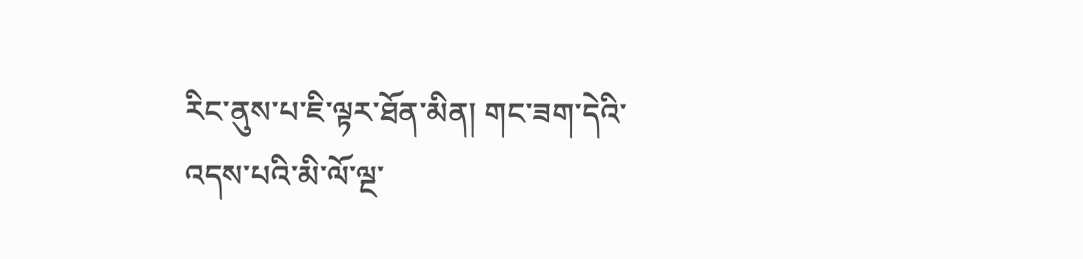རིང་ནུས་པ་ཇི་ལྟར་ཐོན་མིན། གང་ཟག་དེའི་འདས་པའི་མི་ལོ་ལྔ་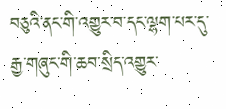བཅུའི་ནང་གི་འགྱུར་བ་དང་ལྷག་པར་དུ་རྒྱ་གཞུང་གི་ཆབ་སྲིད་འགྱུར་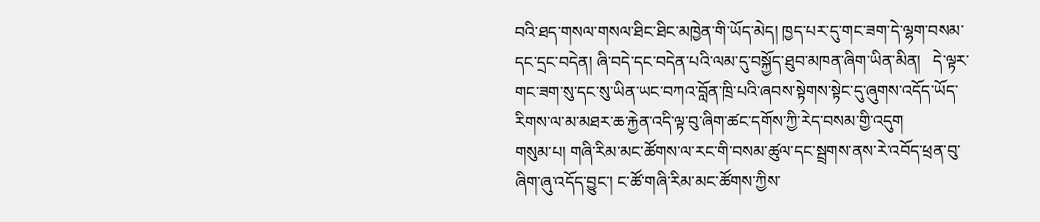བའི་ཐད་གསལ་གསལ་ཐིང་ཐིང་མཁྱེན་གི་ཡོད་མེད། ཁྱད་པར་དུ་གང་ཟག་དེ་ལྷག་བསམ་དང་དྲང་བདེན། ཞི་བདེ་དང་བདེན་པའི་ལམ་དུ་བསྐྱོད་ཐུབ་མཁན་ཞིག་ཡིན་མིན།   དེ་ལྟར་གང་ཟག་སུ་དང་སུ་ཡིན་ཡང་བཀའ་བློན་ཁྲི་པའི་ཞབས་སྟེགས་སྟེང་དུ་ཞུགས་འདོད་ཡོད་རིགས་ལ་མ་མཐར་ཆ་རྐྱེན་འདི་ལྟ་བུ་ཞིག་ཚང་དགོས་ཀྱི་རེད་བསམ་གྱི་འདུག
གསུམ་པ། གཞི་རིམ་མང་ཚོགས་ལ་རང་གི་བསམ་ཚུལ་དང་སྦྲགས་ནས་རེ་འབོད་ཕྲན་བུ་ཞིག་ཞུ་འདོད་བྱུང་། ང་ཚོ་གཞི་རིམ་མང་ཚོགས་ཀྱིས་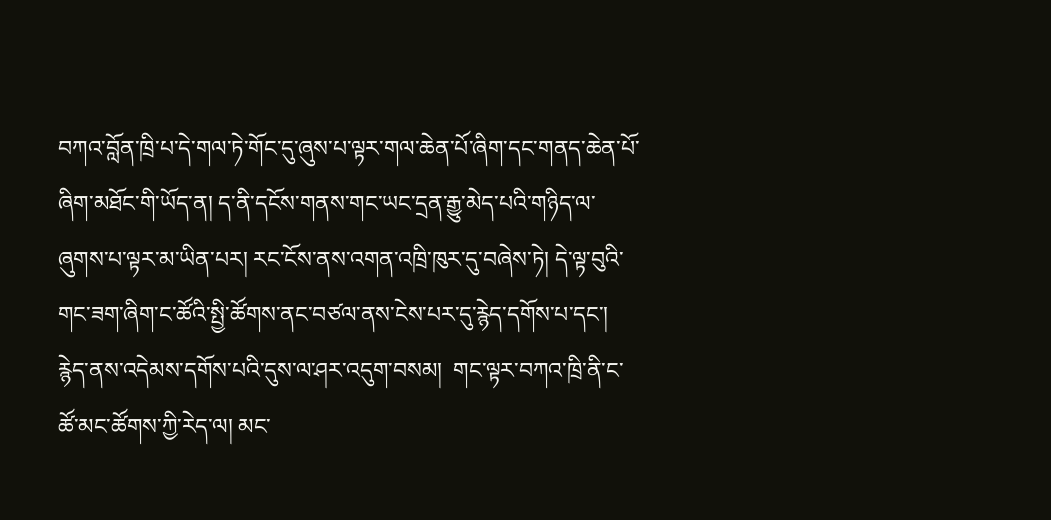བཀའ་བློན་ཁྲི་པ་དེ་གལ་ཏེ་གོང་དུ་ཞུས་པ་ལྟར་གལ་ཆེན་པོ་ཞིག་དང་གནད་ཆེན་པོ་ཞིག་མཐོང་གི་ཡོད་ན། ད་ནི་དངོས་གནས་གང་ཡང་དྲན་རྒྱུ་མེད་པའི་གཉིད་ལ་ཞུགས་པ་ལྟར་མ་ཡིན་པར། རང་ངོས་ནས་འགན་འཁྲི་ཁུར་དུ་བཞེས་ཏེ། དེ་ལྟ་བུའི་གང་ཟག་ཞིག་ང་ཚོའི་སྤྱི་ཚོགས་ནང་བཙལ་ནས་ངེས་པར་དུ་རྙེད་དགོས་པ་དང་། རྙེད་ནས་འདེམས་དགོས་པའི་དུས་ལ་ཤར་འདུག་བསམ།  གང་ལྟར་བཀའ་ཁྲི་ནི་ང་ཚོ་མང་ཚོགས་ཀྱི་རེད་ལ། མང་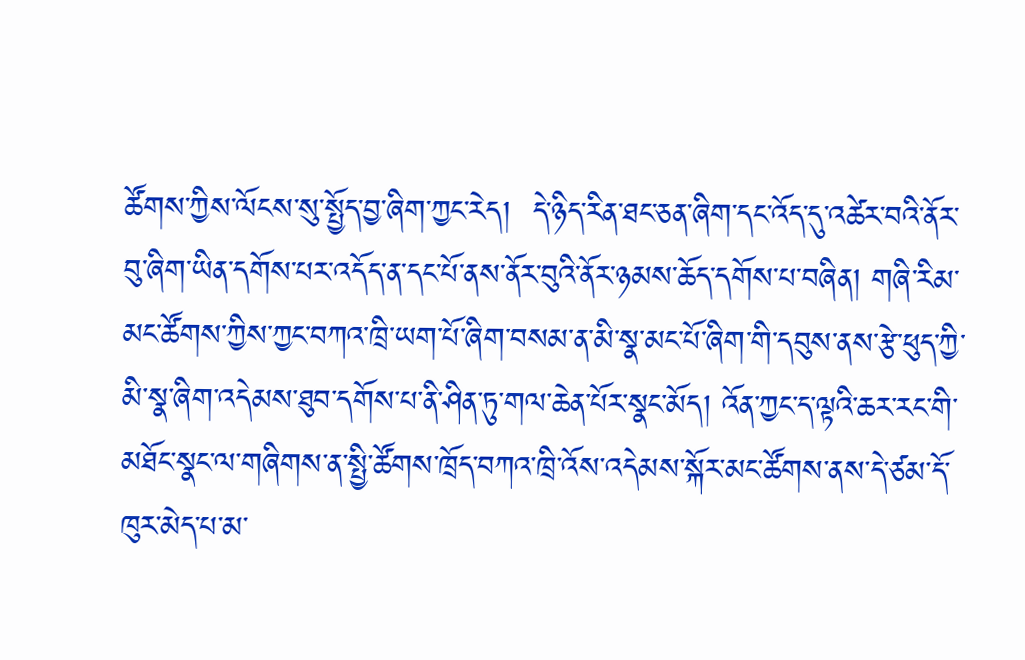ཚོགས་ཀྱིས་ལོངས་སུ་སྤྱོད་བྱ་ཞིག་ཀྱང་རེད།  དེ་ཉིད་རིན་ཐང་ཅན་ཞིག་དང་འོད་དུ་འཚེར་བའི་ནོར་བུ་ཞིག་ཡིན་དགོས་པར་འདོད་ན་དང་པོ་ནས་ནོར་བུའི་ནོར་ཉམས་ཆོད་དགོས་པ་བཞིན། གཞི་རིམ་མང་ཚོགས་ཀྱིས་ཀྱང་བཀའ་ཁྲི་ཡག་པོ་ཞིག་བསམ་ན་མི་སྣ་མང་པོ་ཞིག་གི་དབུས་ནས་རྩེ་ཕུད་ཀྱི་མི་སྣ་ཞིག་འདེམས་ཐུབ་དགོས་པ་ནི་ཤིན་ཏུ་གལ་ཆེན་པོར་སྣང་མོད། འོན་ཀྱང་ད་ལྟའི་ཆར་རང་གི་མཐོང་སྣང་ལ་གཞིགས་ན་སྤྱི་ཚོགས་ཁྲོད་བཀའ་ཁྲི་འོས་འདེམས་སྐོར་མང་ཚོགས་ནས་དེ་ཙམ་དོ་ཁུར་མེད་པ་མ་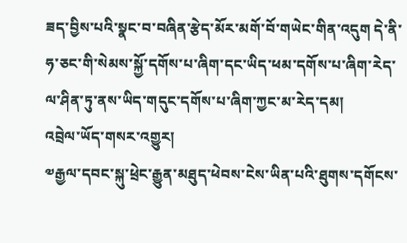ཟད་བྱིས་པའི་སྣང་བ་བཞིན་རྩེད་མོར་མགོ་བོ་གཡེང་གིན་འདུག དེ་ནི་ཧ་ཅང་གི་སེམས་སྐྱོ་དགོས་པ་ཞིག་དང་ཡིད་ཕམ་དགོས་པ་ཞིག་རེད་ལ་ཤིན་ཏུ་ནས་ཡིད་གདུང་དགོས་པ་ཞིག་ཀྱང་མ་རེད་དམ།
འབྲེལ་ཡོད་གསར་འགྱུར།
༧རྒྱལ་དབང་སྐུ་ཕྲེང་རྒྱུན་མཐུད་ཕེབས་ངེས་ཡིན་པའི་ཐུགས་དགོངས་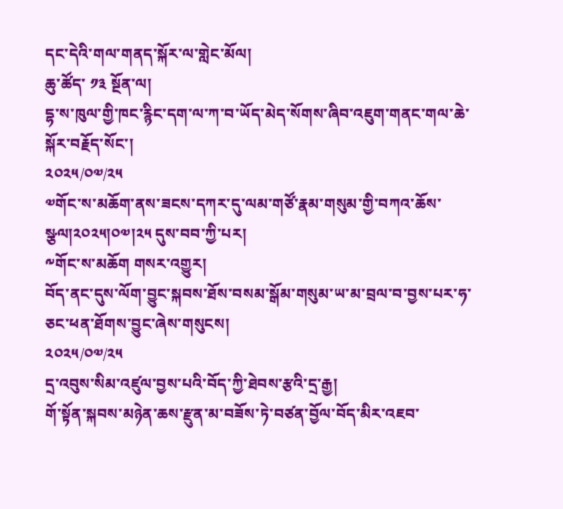དང་དེའི་གལ་གནད་སྐོར་ལ་གླེང་མོལ།
ཆུ་ཚོད་ ༡༣ སྔོན་ལ།
དྷ་ས་ཁུལ་གྱི་ཁང་རྙིང་དག་ལ་ཀ་བ་ཡོད་མེད་སོགས་ཞིབ་འཇུག་གནང་གལ་ཆེ་སྐོར་བརྗོད་སོང་།
༢༠༢༥/༠༧/༢༥
༧གོང་ས་མཆོག་ནས་ཟངས་དཀར་དུ་ལམ་གཙོ་རྣམ་གསུམ་གྱི་བཀའ་ཆོས་སྩལ།༢༠༢༥།༠༧།༢༥ དུས་བབ་ཀྱི་པར།
༸གོང་ས་མཆོག གསར་འགྱུར།
བོད་ནང་དུས་ལོག་བྱུང་སྐབས་ཐོས་བསམ་སྒོམ་གསུམ་ཡ་མ་བྲལ་བ་བྱས་པར་ཧ་ཅང་ཕན་ཐོགས་བྱུང་ཞེས་གསུངས།
༢༠༢༥/༠༧/༢༥
དྲ་འབུས་སིམ་འཛུལ་བྱས་པའི་བོད་ཀྱི་ཐེབས་རྩའི་དྲ་རྒྱ།
གོ་སྟོན་སྐབས་མཉེན་ཆས་རྫུན་མ་བཟོས་ཏེ་བཙན་བྱོལ་བོད་མིར་འཇབ་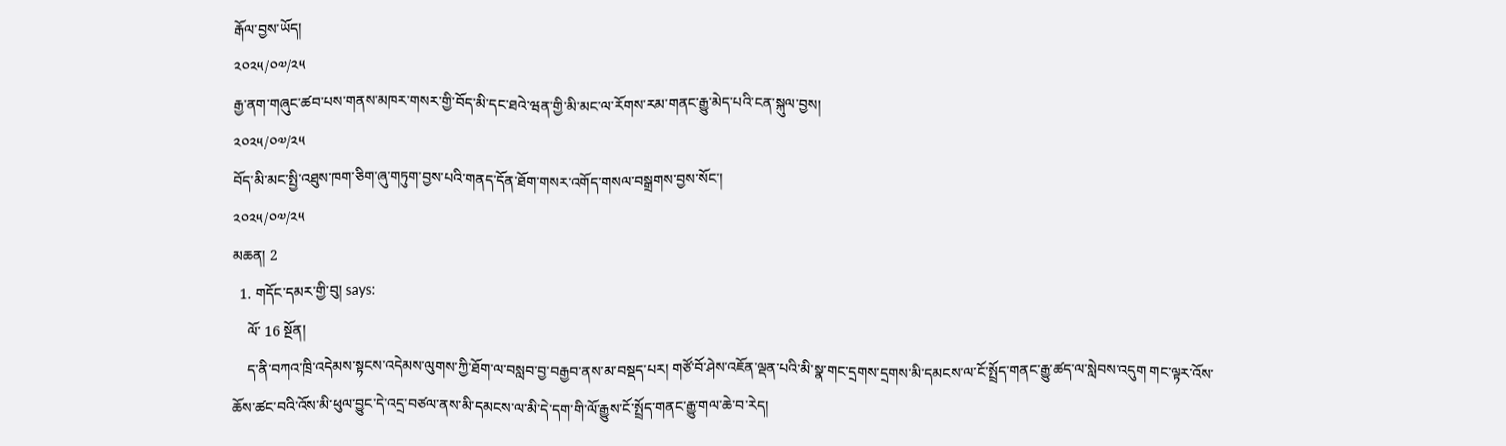རྒོལ་བྱས་ཡོད།
༢༠༢༥/༠༧/༢༥
རྒྱ་ནག་གཞུང་ཚབ་པས་གནས་མཁར་གསར་གྱི་བོད་མི་དང་ཐའེ་ཝན་གྱི་མི་མང་ལ་རོགས་རམ་གནང་རྒྱུ་མེད་པའི་ངན་སྐུལ་བྱས།
༢༠༢༥/༠༧/༢༥
བོད་མི་མང་སྤྱི་འཐུས་ཁག་ཅིག་ཞུ་གཏུག་བྱས་པའི་གནད་དོན་ཐོག་གསར་འགོད་གསལ་བསྒྲགས་བྱས་སོང་།
༢༠༢༥/༠༧/༢༥
མཆན། 2
  1. གདོང་དམར་གྱི་བུ། says:
    ལོ་ 16 སྔོན།
    ད་ནི་བཀའ་ཁྲི་འདེམས་སྟངས་འདེམས་ལུགས་ཀྱི་ཐོག་ལ་བསླབ་བྱ་བརྒྱབ་ནས་མ་བསྡད་པར། གཙོ་བོ་ཤེས་འཇོན་ལྡན་པའི་མི་སྣ་གང་དྲགས་དྲགས་མི་དམངས་ལ་ངོ་སྤྲོད་གནང་རྒྱུ་ཚད་ལ་སླེབས་འདུག གང་ལྟར་འོས་ཆོས་ཚང་བའི་འོས་མི་ཕུལ་བྱུང་དེ་འདྲ་བཙལ་ནས་མི་དམངས་ལ་མི་དེ་དག་གི་ལོ་རྒྱུས་ངོ་སྤྲོད་གནང་རྒྱུ་གལ་ཆེ་བ་རེད།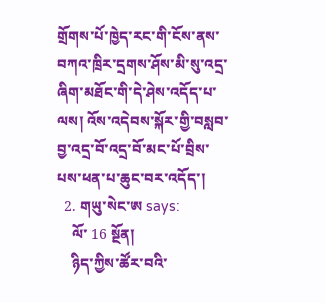གྲོགས་པོ་ཁྱེད་རང་གི་ངོས་ནས་བཀའ་ཁྲིར་དྲགས་ཤོས་མི་སུ་འདྲ་ཞིག་མཐོང་གི་དེ་ཤེས་འདོད་པ་ལས། འོས་འདེབས་སྐོར་གྱི་བསླབ་བྱ་འདྲ་བོ་འདྲ་བོ་མང་པོ་བྲིས་པས་ཕན་པ་ཆུང་བར་འདོད་།
  2. གཡུ་སེང་ཨ says:
    ལོ་ 16 སྔོན།
    ཉིད་ཀྱིས་ཚོར་བའི་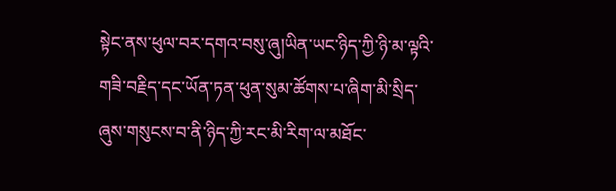སྟེང་ནས་ཕུལ་བར་དགའ་བསུ་ཞུ།ཡིན་ཡང་ཉིད་ཀྱི་ཉི་མ་ལྟའི་གཟི་བརྗིད་དང་ཡོན་ཏན་ཕུན་སུམ་ཚོགས་པ་ཞིག་མི་སྲིད་ཞུས་གསུངས་བ་ནི་ཉིད་ཀྱི་རང་མི་རིག་ལ་མཐོང་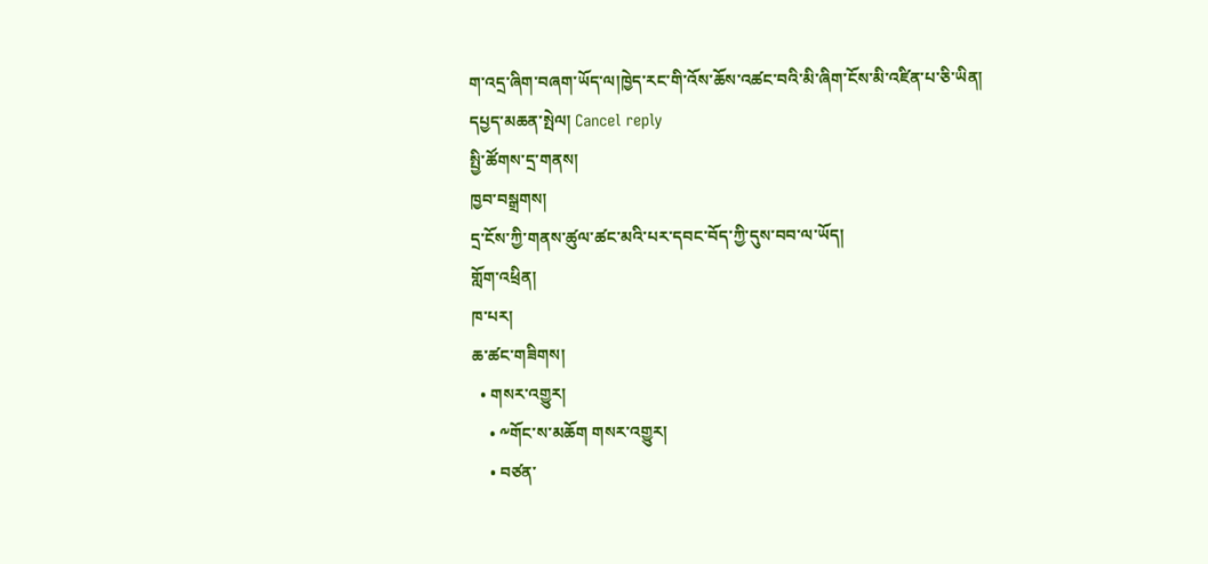ག་འདྲ་ཞིག་བཞག་ཡོད་ལ།ཁྱེད་རང་གི་འོས་ཆོས་འཚང་བའི་མི་ཞིག་ངོས་མི་འཛིན་པ་ཅི་ཡིན།
དཔྱད་མཆན་སྤེལ། Cancel reply
སྤྱི་ཚོགས་དྲ་གནས།
ཁྱབ་བསྒྲགས།
དྲ་ངོས་ཀྱི་གནས་ཚུལ་ཚང་མའི་པར་དབང་བོད་ཀྱི་དུས་བབ་ལ་ཡོད།
གློག་འཕྲིན།
ཁ་པར།
ཆ་ཚང་གཟིགས།
  • གསར་འགྱུར།
    • ༸གོང་ས་མཆོག གསར་འགྱུར།
    • བཙན་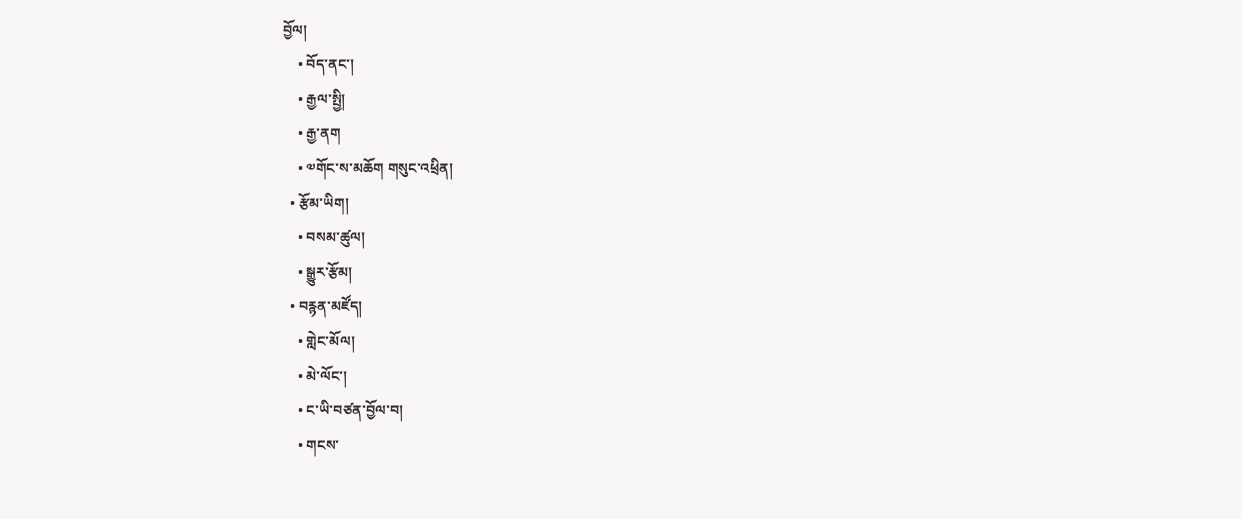བྱོལ།
    • བོད་ནང་།
    • རྒྱལ་སྤྱི།
    • རྒྱ་ནག
    • ༧གོང་ས་མཆོག གསུང་འཕྲིན།
  • རྩོམ་ཡིག།
    • བསམ་ཚུལ།
    • སྒྱུར་རྩོམ།
  • བརྙན་མཛོད།
    • གླེང་མོལ།
    • མེ་ལོང་།
    • ང་ཡི་བཙན་བྱོལ་བ།
    • གངས་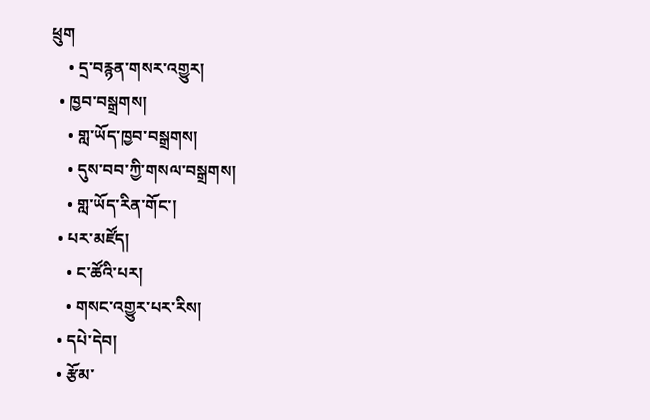ཕྲུག
    • དྲ་བརྙན་གསར་འགྱུར།
  • ཁྱབ་བསྒྲགས།
    • གླ་ཡོད་ཁྱབ་བསྒྲགས།
    • དུས་བབ་ཀྱི་གསལ་བསྒྲགས།
    • གླ་ཡོད་རིན་གོང་།
  • པར་མཛོད།
    • ང་ཚོའི་པར།
    • གསང་འགྱུར་པར་རིས།
  • དཔེ་དེབ།
  • རྩོམ་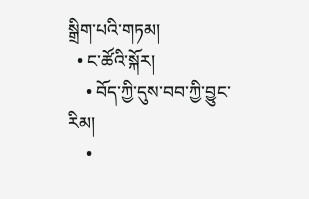སྒྲིག་པའི་གཏམ།
  • ང་ཚོའི་སྐོར།
    • བོད་ཀྱི་དུས་བབ་ཀྱི་བྱུང་རིམ།
    •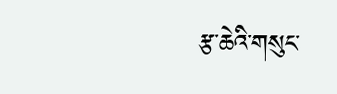རྩ་ཆེའི་གསུང་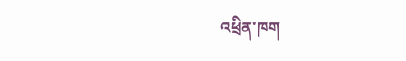འཕྲིན་ཁག